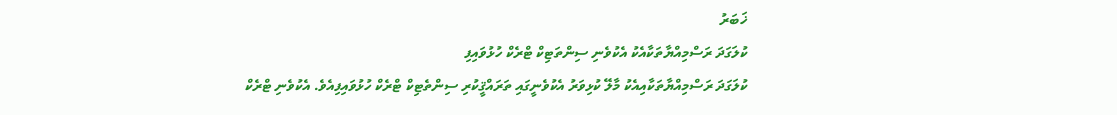ޚަބަރު
ކުލަގަދަ ރަސްމިއްޔާތަކާއެކު އެކުވެނި ސިންތަޓިކް ޓްރެކް ހުޅުވައިފި
ކުލަގަދަ ރަސްމިއްޔާތަކާއިއެކު މާލޭ ކުޅިވަރު އެކުވެނީގައި ތަރައްޤީކުރި ސިންތެޓިކް ޓްރެކް ހުޅުވައިފިއެވެ. އެކުވެނި ޓްރެކް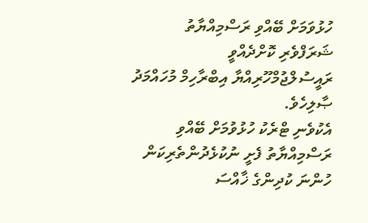ހުޅުވަމަށް ބޭއްވި ރަސްމިއްޔާތު ޝަރަފްވެރި ކޮށްދެއްވީ ރައީސުލްޖުމްހޫރިއްޔާ އިބްރާހިމް މުހައްމަދު ޞާލިހެވެ.
އެކުވެނި ޓްރެކު ހުޅުވުމަށް ބޭއްވި ރަސްމިއްޔާތު ފެށީ ނުކުޅެދުންތެރިކަން ހުންނަ ކުދިންގެ ޚާއްސަ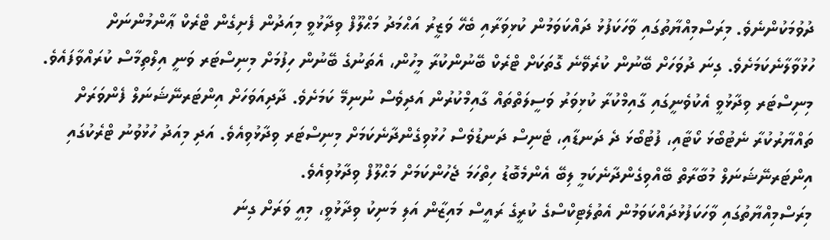ދުވުމަކުންނެވެ. މިރަސްމިއްޔާތުގައި ވާހަކަފުޅު ދައްކަވަމުން ކުޅިވަރާއި ބެހޭ ވަޒީރު އަޙްމަދު މަޙްލޫފް ވިދާޅުވީ މިއަދުން ފެށިގެން ޓްރެކް ޢާންމުންނަށް ހުޅުވާލާނެކަމަށެވެ. ގިނަ ދުވަހަށް ބޭނުން ކުރެވޭނެ ގޮތަކަށް ޓްރެކް ބޭނުންކުރާ މީހުން، އެތަނުގެ ބޭނުން ހިފުމަށް މިނިސްޓަރ ވަނީ އިލްތިމާސް ކުރައްވާފައެވެ.
މިނިސްޓަރ ވިދާޅުވީ އެކުވެނީގައި ގާއިމްކުރާ ކުޅިވަރު ވަސީލަތްތައް ގާއިމްކުރުން އަދިވެސް ނުނިމޭ ކަމަށެވެ. ދާދިއަވަހަށް އިންޓަރނޭޝަނަލް ފެންވަރަށް ތައްޔާރުކުރާ ނެޓުބޯޅަ ކޯޓާއި، ފުޓުބޯޅަ ދެ ދަނޑާއި، ޓެނިސް ދަނޑުވެސް ހުޅުވިގެންދާނެކަމަށް މިނިސްޓަރ ވިދާޅުވިއެވެ. އަދި މިއަދު ހުޅުވުނު ޓްރެކުގައި އިންޓަރނޭޝަނަލް މުބާރާތް ބޭއްވިގެންދާނެކަމީ ލިބޭ އެންމެބޮޑު ހިތްހަމަ ޖެހުންކަމަށް މަޙްލޫފް ވިދާޅުވިއެވެ.
މިރަސްމިއްޔާތުގައި ވާހަކަފުޅުދައްކަވަމުން އެތުލެޓިކްސްގެ ކުރީގެ ރައީސް މައިޒާން އަލި މަނިކު ވިދާޅުވީ، މިއީ ވަރަށް ގިނަ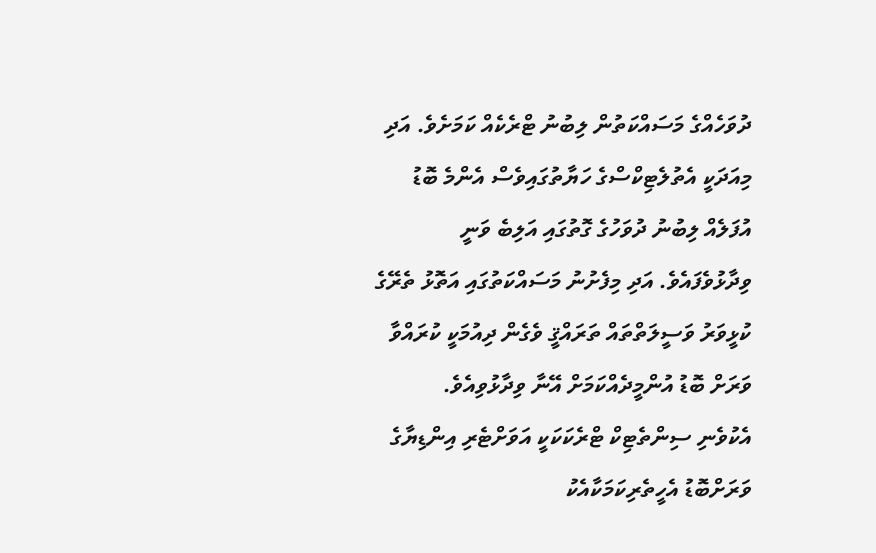ދުވަހެއްގެ މަސައްކަތުން ލިބުނު ޓްރެކެއް ކަމަށެވެ. އަދި މިއަދަކީ އެތުލެޓިކްސްގެ ހަޔާތުގައިވެސް އެންމެ ބޮޑު އުފަލެއް ލިބުނު ދުވަހުގެ ގޮތުގައި އަލިބެ ވަނީ ވިދާޅުވެފައެވެ. އަދި މިފެށުނު މަސައްކަތުގައި އަތޮޅު ތެރޭގެ ކުޅީވަރު ވަސީލަތްތައް ތަރައްޤީ ވެގެން ދިއުމަކީ ކުރައްވާ ވަރަށް ބޮޑު އުންމީދެއްކަމަށް އޭނާ ވިދާޅުވިއެވެ.
އެކުވެނި ސިންތެޓިކް ޓްރެކަކަކީ އަވަށްޓެރި އިންޑިޔާގެ ވަރަށްބޮޑު އެހީތެރިކަމަކާއެކު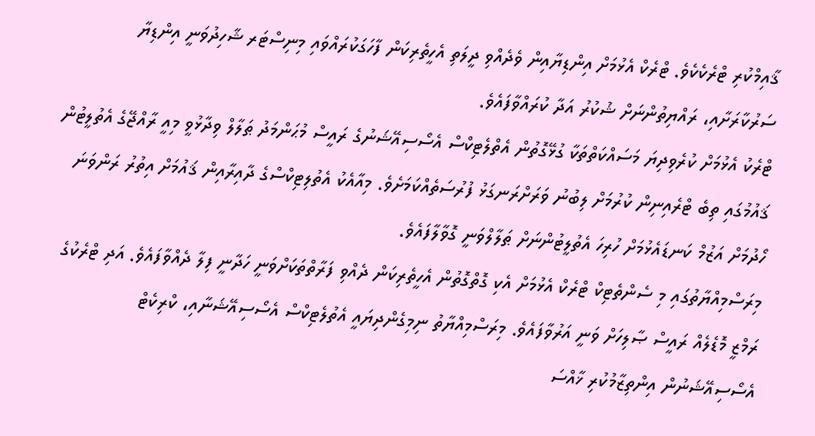ޤާއިމްކުރި ޓްރެކެކެވެ. ޓްރެކް އެޅުމަށް އިންޑިޔާއިން ވެދެއްވި ދީލަތި އެހީތެރިކަން ފާހަގަކުރައްވައި މިނިސްޓަރ ޝާހިދުވަނީ އިންޑިޔާ ސަރުކާރަށާއި، ރައްޔިތުންނަށް ޝުކުރު އަދާ ކުރައްވާފައެވެ.
ޓްރެކު އެޅުމަށް ކުރެވިދިޔަ މަސައްކަތްތަކާ ގުޅޭގޮތުން އެތްލެޓިކްސް އެސޯސިއޭޝަނުގެ ރައީސް މުޙަންމަދު ޠަލާލް ވިދާޅުވީ މިއީ ރާއްޖޭގެ އެތުލީޓުން ޤައުމުގައި ތިބެ ޓްރެއިނިން ކުރުމަށް ލިބުނު ވަރަށްރަނގަޅު ފުރުސަތެއްކަމަށެވެ. މިއާއެކު އެތުލިޓިކްސްގެ ދާއިރާއިން ޤައުމަށް އިތުރު ރަންވަނަ ހޯދުމަށް އަޒުމް ކަނޑައެޅުމަށް ހުރިހަ އެތުލީޓުންނަށް ޠަލާލްވަނީ ގޮވާލާފައެވެ.
މިރަސްމިއްޔާތުގައި މި ސެންތެޓިކް ޓްރެކް އެޅުމަށް އެކި ގޮތްގޮތުން އެހީތެރިކަން ދެއްވި ފަރާތްތަކަށްވަނީ ހަދާނީ ފިލާ ދެއްވާފައެވެ. އަދި ޓްރެކުގެ ރަމްޒީ މޮޑެލެއް ރައީސް ޞާލިހަށް ވަނީ އަރުވާފައެވެ. މިރަސްމިއްޔާތު ނިމިގެންދިޔައީ އެތުލެޓިކްސް އެސޯސިއޭޝަނާއި، ކްރިކެޓް އެސޯސިއޭޝަނުން އިންތިޒާމުކުރި ޚާއްސަ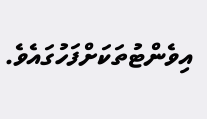އިވެންޓުތަކަށްފަހުގައެވެ.